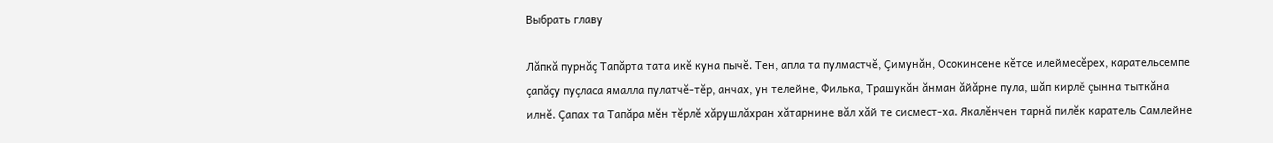Выбрать главу

Лăпкă пурнăç Тапăрта тата икĕ куна пычĕ. Тен, апла та пулмастчĕ, Çимунăн, Осокинсене кĕтсе илеймесĕрех, карательсемпе çапăçу пуçласа ямалла пулатчĕ-тĕр, анчах, ун телейне, Филька, Трашукăн ăнман ăйăрне пула, шăп кирлĕ çынна тыткăна илнĕ. Çапах та Тапăра мĕн тĕрлĕ хăрушлăхран хăтарнине вăл хăй те сисмест-ха. Якалĕнчен тарнă пилĕк каратель Самлейне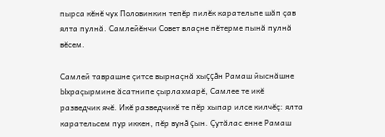пырса кĕнĕ чух Половинкин тепĕр пилĕк карательпе шăп çав ялта пулнă. Самлейĕнчи Совет влаçне пĕтерме пынă пулнă вĕсем.

Самлей таврашне çитсе вырнаçнă хыççăн Рамаш йыснăшне Ыхраçырмине ăсатнипе çырлахмарĕ, Самлее те икĕ разведчик ячĕ. Икĕ разведчикĕ те пĕр хыпар илсе килчĕç: ялта карательсем пур иккен, пĕр вунă çын. Çутăлас енне Рамаш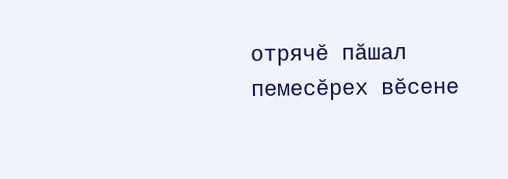отрячĕ пăшал пемесĕрех вĕсене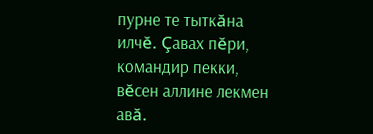пурне те тыткăна илчĕ. Çавах пĕри, командир пекки, вĕсен аллине лекмен авă.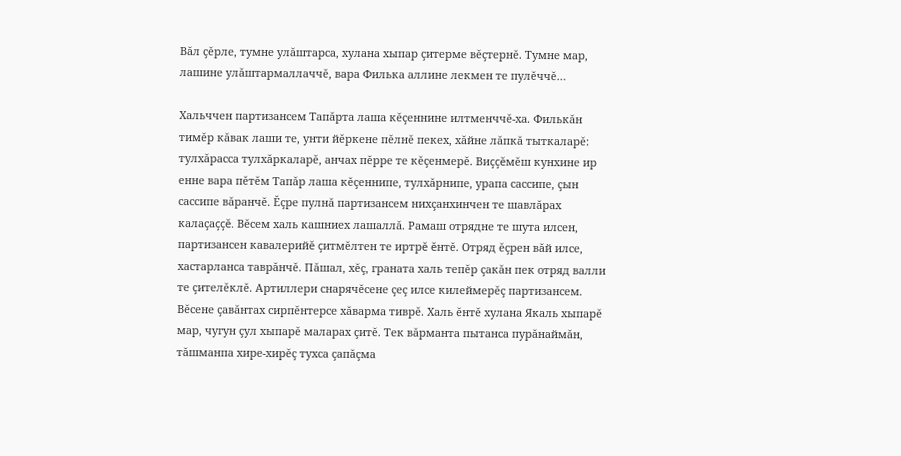Вăл çĕрле, тумне улăштарса, хулана хыпар çитерме вĕçтернĕ. Тумне мар, лашине улăштармаллаччĕ, вара Филька аллине лекмен те пулĕччĕ…

Хальччен партизансем Тапăрта лаша кĕçеннине илтменччĕ-ха. Филькăн тимĕр кăвак лаши те, унти йĕркене пĕлнĕ пекех, хăйне лăпкă тыткаларĕ: тулхăрасса тулхăркаларĕ, анчах пĕрре те кĕçенмерĕ. Виççĕмĕш кунхине ир енне вара пĕтĕм Тапăр лаша кĕçеннипе, тулхăрнипе, урапа сассипе, çын сассипе вăранчĕ. Ĕçре пулнă партизансем нихçанхинчен те шавлăрах калаçаççĕ. Вĕсем халь кашниех лашаллă. Рамаш отрядне те шута илсен, партизансен кавалерийĕ çитмĕлтен те иртрĕ ĕнтĕ. Отряд ĕçрен вăй илсе, хастарланса таврăнчĕ. Пăшал, хĕç, граната халь тепĕр çакăн пек отряд валли те çителĕклĕ. Артиллери снарячĕсене çеç илсе килеймерĕç партизансем. Вĕсене çавăнтах сирпĕнтерсе хăварма тиврĕ. Халь ĕнтĕ хулана Якаль хыпарĕ мар, чугун çул хыпарĕ маларах çитĕ. Тек вăрманта пытанса пурăнаймăн, тăшманпа хире-хирĕç тухса çапăçма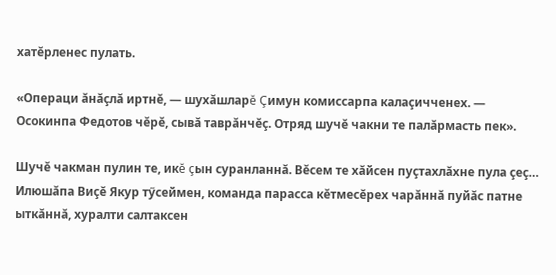хатĕрленес пулать.

«Операци ăнăçлă иртнĕ, — шухăшларĕ Çимун комиссарпа калаçичченех. — Осокинпа Федотов чĕрĕ, сывă таврăнчĕç. Отряд шучĕ чакни те палăрмасть пек».

Шучĕ чакман пулин те, икĕ çын суранланнă. Вĕсем те хăйсен пуçтахлăхне пула çеç… Илюшăпа Виçĕ Якур тӳсеймен, команда парасса кĕтмесĕрех чарăннă пуйăс патне ыткăннă, хуралти салтаксен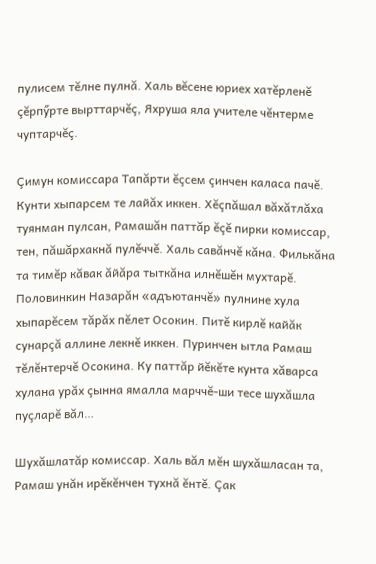пулисем тĕлне пулнă. Халь вĕсене юриех хатĕрленĕ çĕрпӳрте вырттарчĕç, Яхруша яла учителе чĕнтерме чуптарчĕç.

Çимун комиссара Тапăрти ĕçсем çинчен каласа пачĕ. Кунти хыпарсем те лайăх иккен. Хĕçпăшал вăхăтлăха туянман пулсан, Рамашăн паттăр ĕçĕ пирки комиссар, тен, пăшăрхакнă пулĕччĕ. Халь савăнчĕ кăна. Филькăна та тимĕр кăвак ăйăра тыткăна илнĕшĕн мухтарĕ. Половинкин Назарăн «адъютанчĕ» пулнине хула хыпарĕсем тăрăх пĕлет Осокин. Питĕ кирлĕ кайăк сунарçă аллине лекнĕ иккен. Пуринчен ытла Рамаш тĕлĕнтерчĕ Осокина. Ку паттăр йĕкĕте кунта хăварса хулана урăх çынна ямалла марччĕ-ши тесе шухăшла пуçларĕ вăл…

Шухăшлатăр комиссар. Халь вăл мĕн шухăшласан та, Рамаш унăн ирĕкĕнчен тухнă ĕнтĕ. Çак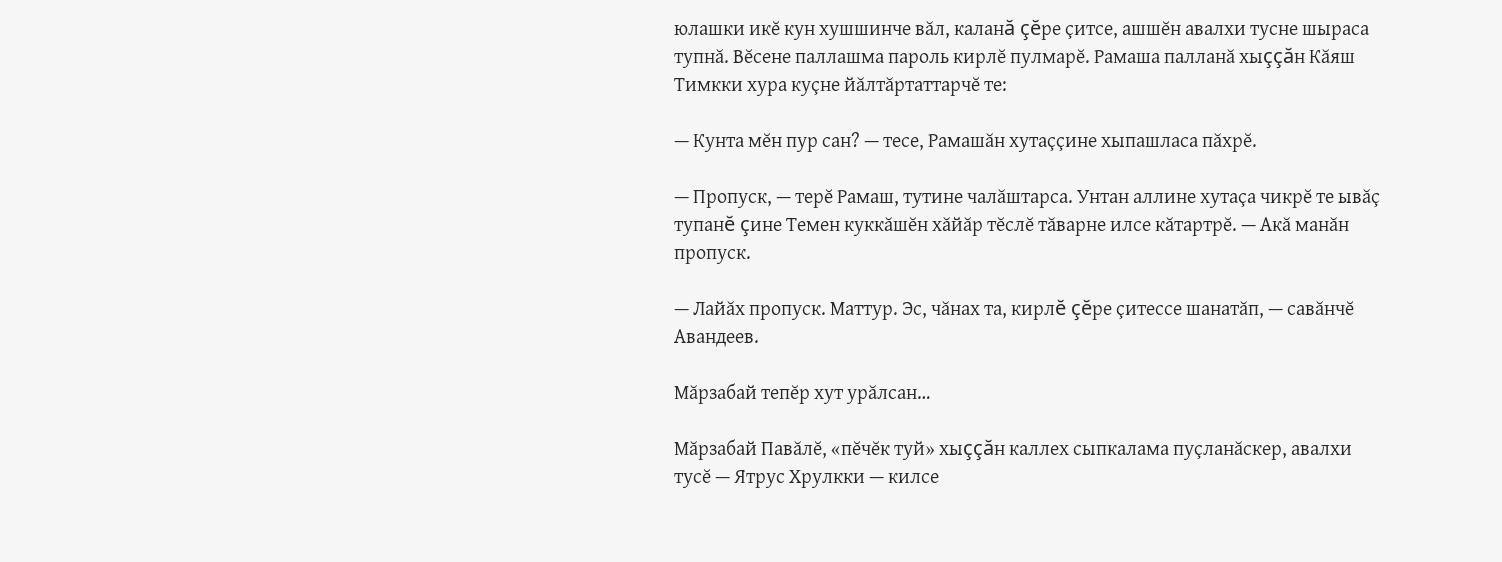юлашки икĕ кун хушшинче вăл, каланă çĕре çитсе, ашшĕн авалхи тусне шыраса тупнă. Вĕсене паллашма пароль кирлĕ пулмарĕ. Рамаша палланă хыççăн Кăяш Тимкки хура куçне йăлтăртаттарчĕ те:

— Кунта мĕн пур сан? — тесе, Рамашăн хутаççине хыпашласа пăхрĕ.

— Пропуск, — терĕ Рамаш, тутине чалăштарса. Унтан аллине хутаçа чикрĕ те ывăç тупанĕ çине Темен куккăшĕн хăйăр тĕслĕ тăварне илсе кăтартрĕ. — Акă манăн пропуск.

— Лайăх пропуск. Маттур. Эс, чăнах та, кирлĕ çĕре çитессе шанатăп, — савăнчĕ Авандеев.

Мăрзабай тепĕр хут урăлсан…

Мăрзабай Павăлĕ, «пĕчĕк туй» хыççăн каллех сыпкалама пуçланăскер, авалхи тусĕ — Ятрус Хрулкки — килсе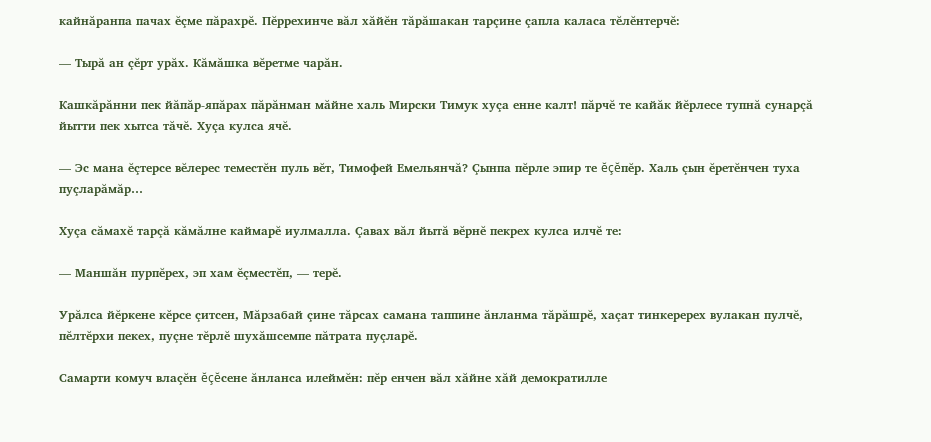кайнăранпа пачах ĕçме пăрахрĕ. Пĕррехинче вăл хăйĕн тăрăшакан тарçине çапла каласа тĕлĕнтерчĕ:

— Тырă ан çĕрт урăх. Кăмăшка вĕретме чарăн.

Кашкăрăнни пек йăпăр-япăрах пăрăнман мăйне халь Мирски Тимук хуçа енне калт! пăрчĕ те кайăк йĕрлесе тупнă сунарçă йытти пек хытса тăчĕ. Хуçа кулса ячĕ.

— Эс мана ĕçтерсе вĕлерес теместĕн пуль вĕт, Тимофей Емельянчă? Çынпа пĕрле эпир те ĕçĕпĕр. Халь çын ĕретĕнчен туха пуçларăмăр…

Хуçа сăмахĕ тарçă кăмăлне каймарĕ иулмалла. Çавах вăл йытă вĕрнĕ пекрех кулса илчĕ те:

— Маншăн пурпĕрех, эп хам ĕçместĕп, — терĕ.

Урăлса йĕркене кĕрсе çитсен, Мăрзабай çине тăрсах самана таппине ăнланма тăрăшрĕ, хаçат тинкеререх вулакан пулчĕ, пĕлтĕрхи пекех, пуçне тĕрлĕ шухăшсемпе пăтрата пуçларĕ.

Самарти комуч влаçĕн ĕçĕсене ăнланса илеймĕн: пĕр енчен вăл хăйне хăй демократилле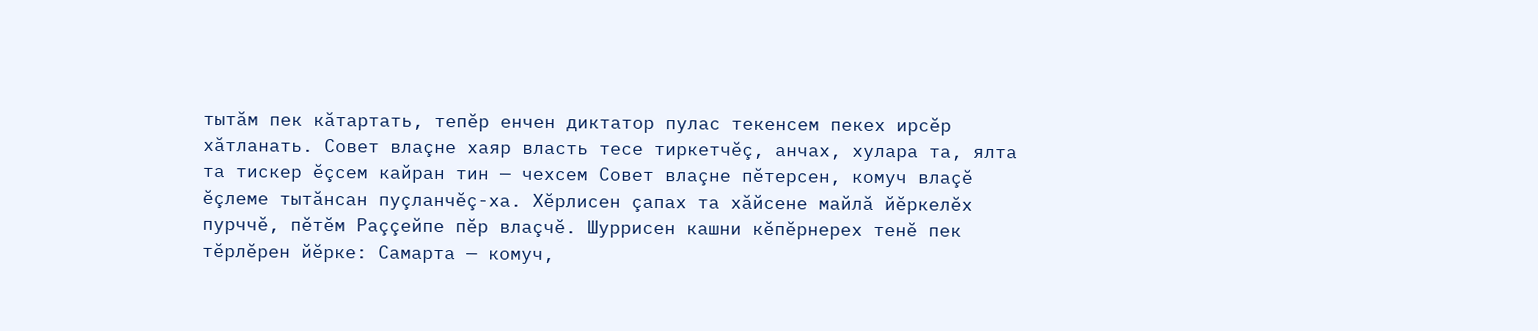тытăм пек кăтартать, тепĕр енчен диктатор пулас текенсем пекех ирсĕр хăтланать. Совет влаçне хаяр власть тесе тиркетчĕç, анчах, хулара та, ялта та тискер ĕçсем кайран тин — чехсем Совет влаçне пĕтерсен, комуч влаçĕ ĕçлеме тытăнсан пуçланчĕç-ха. Хĕрлисен çапах та хăйсене майлă йĕркелĕх пурччĕ, пĕтĕм Раççейпе пĕр влаçчĕ. Шуррисен кашни кĕпĕрнерех тенĕ пек тĕрлĕрен йĕрке: Самарта — комуч,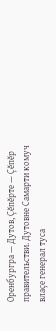Оренбургра — Дутов, Çĕпĕрте — Çĕпĕр правительстви. Дутовне Самарти комуч влаçе генерал туса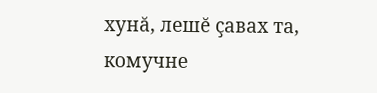хунă, лешĕ çавах та, комучне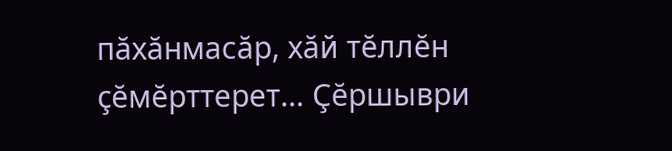пăхăнмасăр, хăй тĕллĕн çĕмĕрттерет… Çĕршыври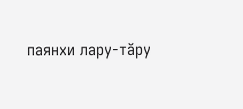паянхи лару-тăру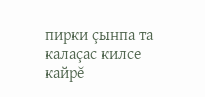пирки çынпа та калаçас килсе кайрĕ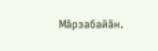Мăрзабайăн.